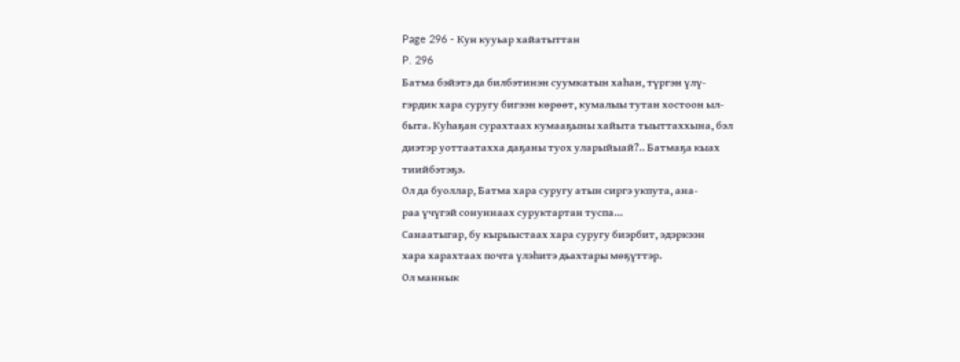Page 296 - Кун кууьар хайатыттан
P. 296
Батма бэйэтэ да билбэтинэн суумкатын хаһан, түргэн үлү-
гэрдик хара суругу бигээн көрөөт, кумалыы тутан хостоон ыл-
быта. Куһаҕан сурахтаах кумааҕыны хайыта тыыттаххына, бэл
диэтэр уоттаатахха даҕаны туох уларыйыай?.. Батмаҕа кыах
тиийбэтэҕэ.
Ол да буоллар, Батма хара суругу атын сиргэ укпута, ана-
раа үчүгэй сонуннаах суруктартан туспа...
Санаатыгар, бу кырыыстаах хара суругу биэрбит, эдэркээн
хара харахтаах почта үлэһитэ дьахтары мөҕүттэр.
Ол маннык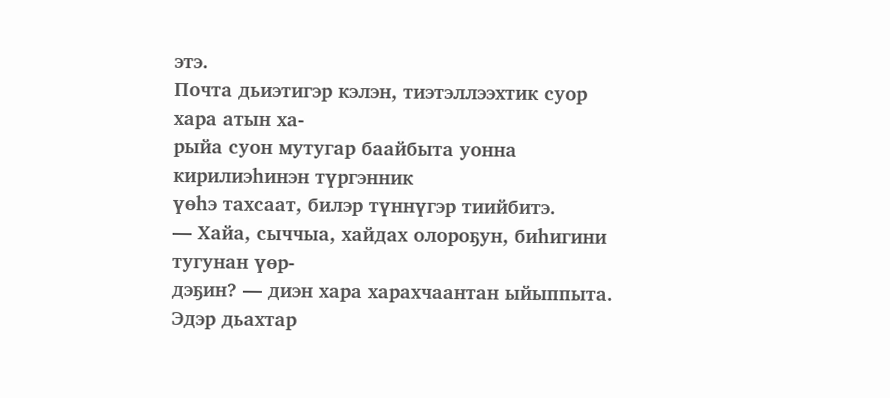этэ.
Почта дьиэтигэр кэлэн, тиэтэллээхтик суор хара атын ха-
рыйа суон мутугар баайбыта уонна кирилиэһинэн түргэнник
үөһэ тахсаат, билэр түннүгэр тиийбитэ.
— Хайа, сыччыа, хайдах олороҕун, биһигини тугунан үөр-
дэҕин? — диэн хара харахчаантан ыйыппыта.
Эдэр дьахтар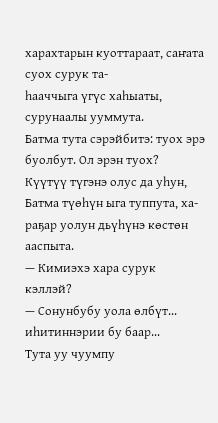харахтарын куоттараат, саҥата суох сурук та-
һааччыга үгүс хаһыаты, сурунаалы ууммута.
Батма тута сэрэйбитэ: туох эрэ буолбут. Ол эрэн туох?
Күүтүү түгэнэ олус да уһун, Батма түөһүн ыга туппута, ха-
раҕар уолун дьүһүнэ көстөн ааспыта.
— Кимиэхэ хара сурук кэллэй?
— Сонунбубу уола өлбүт... иһитиннэрии бу баар...
Тута уу чуумпу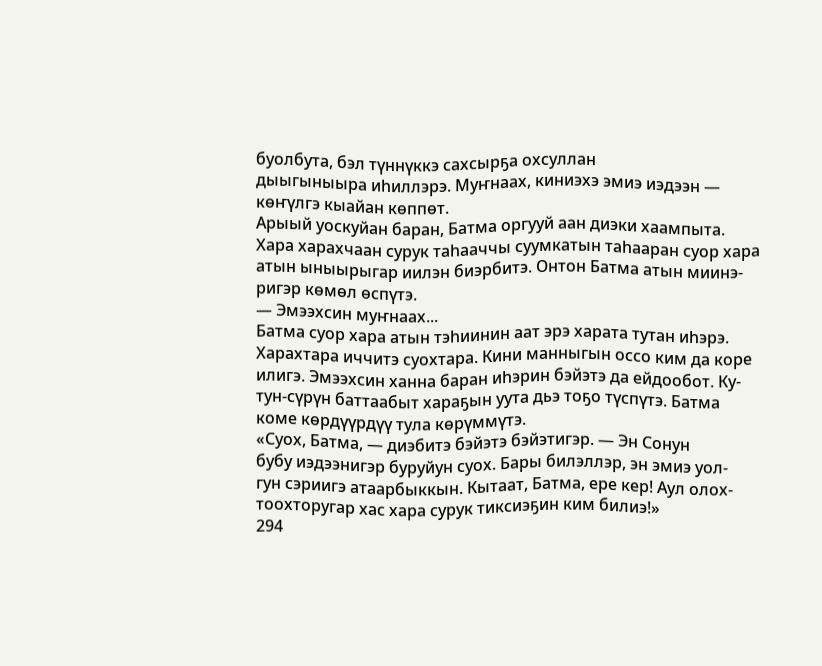буолбута, бэл түннүккэ сахсырҕа охсуллан
дыыгыныыра иһиллэрэ. Муҥнаах, киниэхэ эмиэ иэдээн —
көҥүлгэ кыайан көппөт.
Арыый уоскуйан баран, Батма оргууй аан диэки хаампыта.
Хара харахчаан сурук таһааччы суумкатын таһааран суор хара
атын ыныырыгар иилэн биэрбитэ. Онтон Батма атын миинэ-
ригэр көмөл өспүтэ.
— Эмээхсин муҥнаах...
Батма суор хара атын тэһиинин аат эрэ харата тутан иһэрэ.
Харахтара иччитэ суохтара. Кини манныгын оссо ким да коре
илигэ. Эмээхсин ханна баран иһэрин бэйэтэ да ейдообот. Ку-
тун-сүрүн баттаабыт хараҕын уута дьэ тоҕо түспүтэ. Батма
коме көрдүүрдүү тула көрүммүтэ.
«Суох, Батма, — диэбитэ бэйэтэ бэйэтигэр. — Эн Сонун
бубу иэдээнигэр буруйун суох. Бары билэллэр, эн эмиэ уол-
гун сэриигэ атаарбыккын. Кытаат, Батма, ере кер! Аул олох-
тоохторугар хас хара сурук тиксиэҕин ким билиэ!»
294